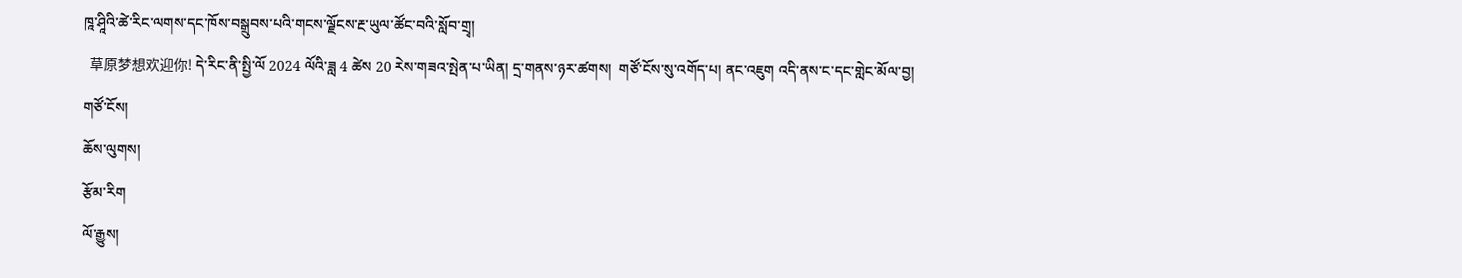ཁཱ་ཤཱིའི་ཚེ་རིང་ལགས་དང་ཁོས་བསྒྲུབས་པའི་གངས་ལྗོངས་རྔ་ཡུལ་ཚོང་བའི་སློབ་གྲྭ།
  草原梦想欢迎你! དེ་རིང་ནི་སྤྱི་ལོ 2024 ལོའི་ཟླ 4 ཚེས 20 རེས་གཟའ་སྤེན་པ་ཡིན། དྲ་གནས་ཉར་ཚགས།  གཙོ་ངོས་སུ་འགོད་པ། ནང་འཇུག འདི་ནས་ང་དང་གླེང་མོལ་བྱ།
གཙོ་ངོས།
ཆོས་ལུགས།
རྩོམ་རིག
ལོ་རྒྱུས།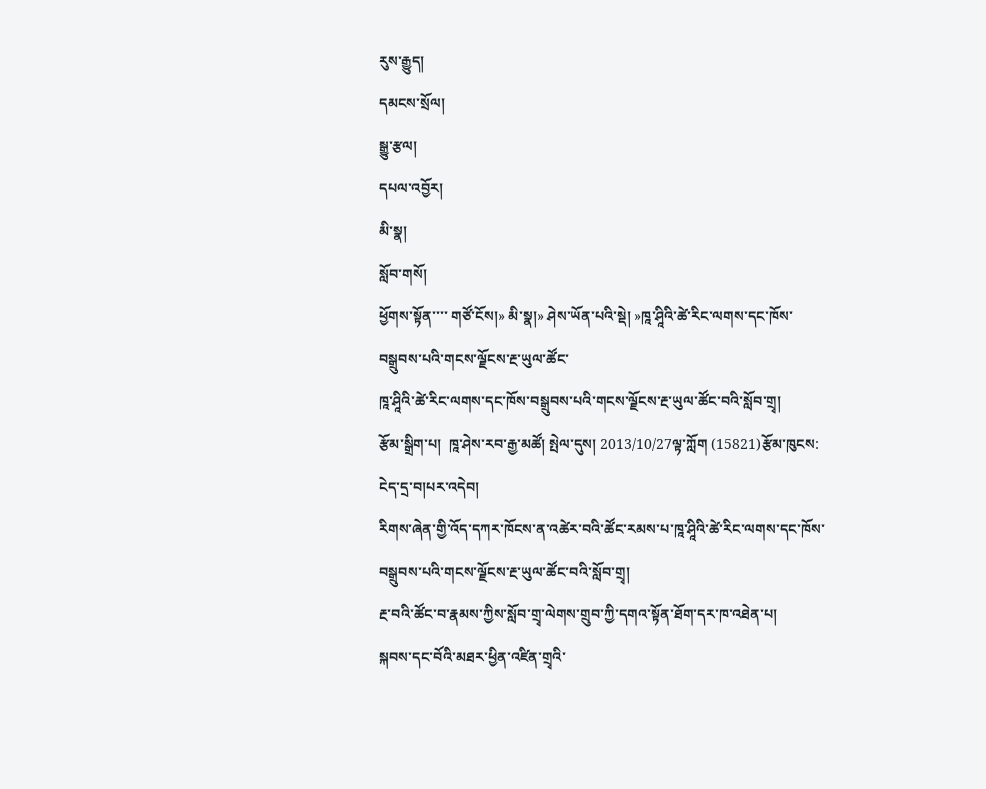རུས་རྒྱུད།
དམངས་སྲོལ།
སྒྱུ་རྩལ།
དཔལ་འབྱོར།
མི་སྣ།
སློབ་གསོ།
ཕྱོགས་སྟོན་་་་ གཙོ་ངོས།» མི་སྣ།» ཤེས་ཡོན་པའི་སྡེ། »ཁཱ་ཤཱིའི་ཚེ་རིང་ལགས་དང་ཁོས་བསྒྲུབས་པའི་གངས་ལྗོངས་རྔ་ཡུལ་ཚོང་
ཁཱ་ཤཱིའི་ཚེ་རིང་ལགས་དང་ཁོས་བསྒྲུབས་པའི་གངས་ལྗོངས་རྔ་ཡུལ་ཚོང་བའི་སློབ་གྲྭ།
རྩོམ་སྒྲིག་པ།  ཁཱ་ཤེས་རབ་རྒྱ་མཚོ། སྤེལ་དུས། 2013/10/27ལྟ་ཀློག (15821)རྩོམ་ཁུངས: ངེད་དྲ་བ།པར་འདེབ།
རིགས་ཞེན་གྱི་འོད་དཀར་ཁོངས་ན་འཚེར་བའི་ཚོང་རམས་པ་ཁཱ་ཤཱིའི་ཚེ་རིང་ལགས་དང་ཁོས་བསྒྲུབས་པའི་གངས་ལྗོངས་རྔ་ཡུལ་ཚོང་བའི་སློབ་གྲྭ།
རྔ་བའི་ཚོང་བ་རྣམས་ཀྱིས་སློབ་གྲྭ་ལེགས་གྲུབ་ཀྱི་དགའ་སྟོན་ཐོག་དར་ཁ་འཐེན་པ།
སྐབས་དང་བོའི་མཐར་ཕྱིན་འཛིན་གྲྭའི་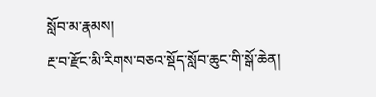སློབ་མ་རྣམས།
རྔ་བ་རྫོང་མི་རིགས་བཅའ་སྡོད་སློབ་ཆུང་གི་སྒོ་ཆེན།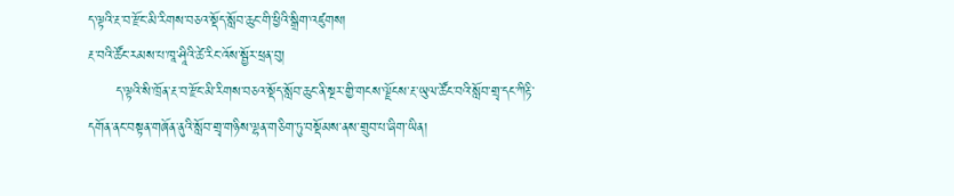ད་ལྟའི་རྔ་བ་རྫོང་མི་རིགས་བཅའ་སྡོད་སློབ་ཆུང་གི་ཕྱིའི་སྒྲིག་འཛུགས།
རྔ་བའི་ཚོང་རམས་པ་ཁཱ་ཤཱིའི་ཚེ་རིང་འོས་སྦྱོར་ཕྲན་བུ།
      ད་ལྟའི་སི་ཁྲོན་རྔ་བ་རྫོང་མི་རིགས་བཅའ་སྡོད་སློབ་ཆུང་ནི་སྔར་གྱི་གངས་ལྗོངས་རྔ་ཡུལ་ཚོང་བའི་སློབ་གྲྭ་དང་ཀིརྟི་དགོན་ནང་བསྟན་གཞོན་ནུའི་སློབ་གྲྭ་གཉིས་ལྷན་གཅིག་ཏུ་བསྡོམས་ནས་གྲུབ་པ་ཞིག་ཡིན།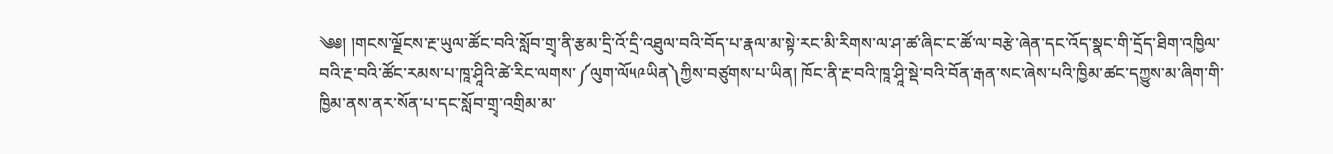༄༅། །གངས་ལྗོངས་རྔ་ཡུལ་ཚོང་བའི་སློབ་གྲྭ་ནི་རྩམ་དྲི་འོ་དྲི་འཐུལ་བའི་བོད་པ་རྣལ་མ་སྟེ་རང་མི་རིགས་ལ་ཤ་ཚ་ཞིང་ང་ཚོ་ལ་བརྩེ་ཞེན་དང་འོད་སྣང་གི་དྲོད་ཐིག་འཁྱིལ་བའི་རྔ་བའི་ཚོང་རམས་པ་ཁཱ་ཤཱིའི་ཚེ་རིང་ལགས་༼ལུག་ལོ༥༩ཡིན༽ཀྱིས་བཙུགས་པ་ཡིན། ཁོང་ནི་རྔ་བའི་ཁཱ་ཤཱི་སྡེ་བའི་བོན་རྒན་སང་ཞེས་པའི་ཁྱིམ་ཚང་དཀྱུས་མ་ཞིག་གི་ཁྱིམ་ནས་ནར་སོན་པ་དང་སློབ་གྲྭ་འགྲིམ་མ་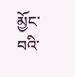མྱོང་བའི་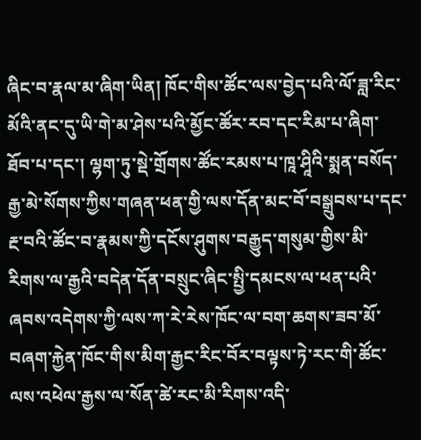ཞིང་བ་རྣལ་མ་ཞིག་ཡིན། ཁོང་གིས་ཚོང་ལས་བྱེད་པའི་ལོ་ཟླ་རིང་མོའི་ནང་དུ་ཡི་གེ་མ་ཤེས་པའི་མྱོང་ཚོར་རབ་དང་རིམ་པ་ཞིག་ཐོབ་པ་དང་། ལྷག་ཏུ་སྡེ་གྲོགས་ཚོང་རམས་པ་ཁཱ་ཤཱིའི་སྨན་བསོད་རྒྱ་མེ་སོགས་ཀྱིས་གཞན་ཕན་གྱི་ལས་དོན་མང་བོ་བསྒྲུབས་པ་དང་རྔ་བའི་ཚོང་བ་རྣམས་ཀྱི་དངོས་ཤུགས་བརྒྱུད་གསུམ་གྱིས་མི་རིགས་ལ་རྒྱའི་བདེན་དོན་བསྲུང་ཞིང་སྤྱི་དམངས་ལ་ཕན་པའི་ཞབས་འདེགས་ཀྱི་ལས་ཀ་རེ་རེས་ཁོང་ལ་བག་ཆགས་ཟབ་མོ་བཞག་རྐྱེན་ཁོང་གིས་མིག་རྒྱང་རིང་བོར་བལྟས་ཏེ་རང་གི་ཚོང་ལས་འཕེལ་རྒྱས་ལ་སོན་ཚེ་རང་མི་རིགས་འདི་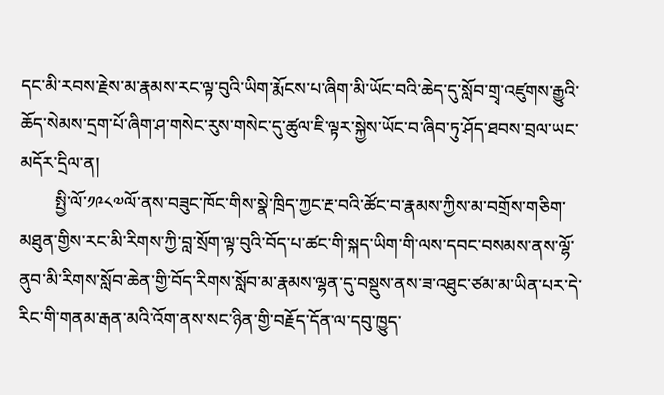དང་མི་རབས་རྗེས་མ་རྣམས་རང་ལྟ་བུའི་ཡིག་རྨོངས་པ་ཞིག་མི་ཡོང་བའི་ཆེད་དུ་སློབ་གྲྭ་འཛུགས་རྒྱུའི་ཆོད་སེམས་དྲག་པོ་ཞིག་ཤ་གསེང་རུས་གསེང་དུ་ཚུལ་ཇི་ལྟར་སྐྱེས་ཡོང་བ་ཞིབ་ཏུ་ཤོད་ཐབས་བྲལ་ཡང་མདོར་དྲིལ་ན།
        སྤྱི་ལོ་༡༩༨༧ལོ་ནས་བཟུང་ཁོང་གིས་སྣེ་ཁྲིད་ཀྱང་རྔ་བའི་ཚོང་བ་རྣམས་ཀྱིས་མ་བགྲོས་གཅིག་མཐུན་གྱིས་རང་མི་རིགས་ཀྱི་བླ་སྲོག་ལྟ་བུའི་བོད་པ་ཚང་གི་སྐད་ཡིག་གི་ལས་དབང་བསམས་ནས་ལྷོ་ནུབ་མི་རིགས་སློབ་ཆེན་གྱི་བོད་རིགས་སློབ་མ་རྣམས་ལྷན་དུ་བསྡུས་ནས་ཟ་འཐུང་ཙམ་མ་ཡིན་པར་དེ་རིང་གི་གནམ་རྒན་མའི་འོག་ནས་སང་ཉིན་གྱི་བརྗོད་དོན་ལ་དབུ་ཁྱུད་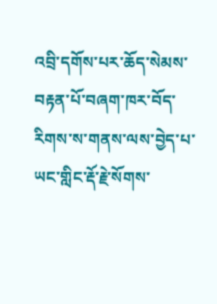འབྲི་དགོས་པར་ཆོད་སེམས་བརྟན་པོ་བཞག་ཁར་བོད་རིགས་ས་གནས་ལས་བྱེད་པ་ཡང་གླིང་རྡོ་རྗེ་སོགས་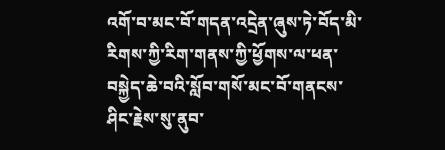འགོ་བ་མང་བོ་གདན་འདྲེན་ཞུས་ཏེ་བོད་མི་རིགས་ཀྱི་རིག་གནས་ཀྱི་ཕྱོགས་ལ་ཕན་བསྐྱེད་ཆེ་བའི་སློབ་གསོ་མང་བོ་གནངས་ཤིང་རྗེས་སུ་ནུབ་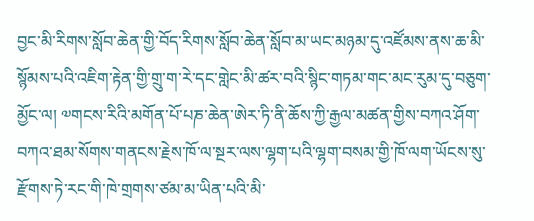བྱང་མི་རིགས་སློབ་ཆེན་གྱི་བོད་རིགས་སློབ་ཆེན་སློབ་མ་ཡང་མཉམ་དུ་འཛོམས་ནས་ཆ་མི་སྙོམས་པའི་འཇིག་རྟེན་གྱི་གྲུ་ག་རེ་དང་གླེང་མི་ཚར་བའི་སྙིང་གཏམ་གང་མང་རུམ་དུ་བཅུག་མྱོང་ལ། ༧གངས་རིའི་མགོན་པོ་པཎ་ཆེན་ཨེར་ཏི་ནི་ཆོས་ཀྱི་རྒྱལ་མཚན་གྱིས་བཀའ་ཤོག་བཀའ་ཐམ་སོགས་གནངས་རྗེས་ཁོ་ལ་སྔར་ལས་ལྷག་པའི་ལྷག་བསམ་གྱི་ཁོ་ལག་ཡོངས་སུ་རྫོགས་ཏེ་རང་གི་ཁེ་གྲགས་ཙམ་མ་ཡིན་པའི་མི་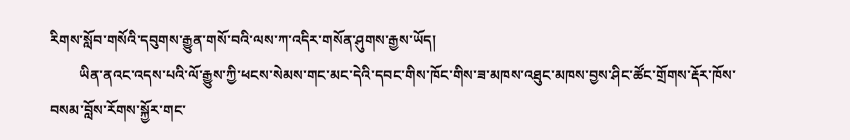རིགས་སློབ་གསོའི་དབུགས་རྒྱུན་གསོ་བའི་ལས་ཀ་འདིར་གསོན་ཤུགས་རྒྱས་ཡོད།
        ཡིན་ནའང་འདས་པའི་ལོ་རྒྱུས་ཀྱི་ཕངས་སེམས་གང་མང་དེའི་དབང་གིས་ཁོང་གིས་ཟ་མཁས་འཐུང་མཁས་བྱས་ཤིང་ཚོང་གྲོགས་རྡོར་ཁོས་བསམ་བློས་རོགས་སྐྱོར་གང་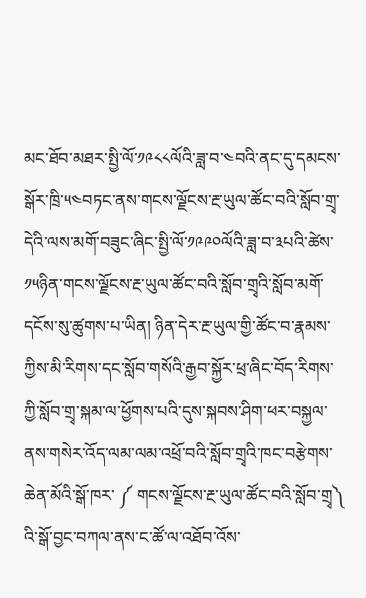མང་ཐོབ་མཐར་སྤྱི་ལོ་༡༩༨༨ལོའི་ཟླ་བ་༤བའི་ནང་དུ་དམངས་སྒོར་ཁྲི་༥༤བཏང་ནས་གངས་ལྗོངས་རྔ་ཡུལ་ཚོང་བའི་སློབ་གྲྭ་དེའི་ལས་མགོ་བཟུང་ཞིང་སྤྱི་ལོ་༡༩༩༠ལོའི་ཟླ་བ་༣པའི་ཚེས་༡༥ཉིན་གངས་ལྗོངས་རྔ་ཡུལ་ཚོང་བའི་སློབ་གྲྭའི་སློབ་མགོ་དངོས་སུ་ཚུགས་པ་ཡིན། ཉིན་དེར་རྔ་ཡུལ་གྱི་ཚོང་བ་རྣམས་ཀྱིས་མི་རིགས་དང་སློབ་གསོའི་རྒྱབ་སྐྱོར་ཕྲ་ཞིང་བོད་རིགས་ཀྱི་སློབ་གྲྭ་སྐམ་ལ་ཕྱོགས་པའི་དུས་སྐབས་ཤིག་ཕར་བསྐྱལ་ནས་གསེར་འོད་ལམ་ལམ་འཕྲོ་བའི་སློབ་གྲྭའི་ཁང་བརྩེགས་ཆེན་མོའི་སྒོ་ཁར་ ༼ གངས་ལྗོངས་རྔ་ཡུལ་ཚོང་བའི་སློབ་གྲྭ༽ འི་སྒོ་བྱང་བཀལ་ནས་ང་ཚོ་ལ་འཐོབ་འོས་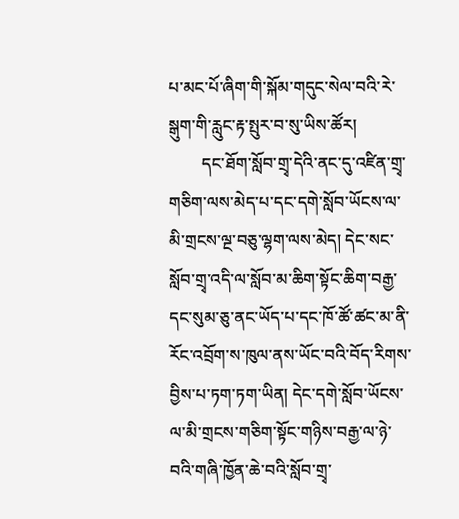པ་མང་པོ་ཞིག་གི་སྐོམ་གདུང་སེལ་བའི་རེ་སྒུག་གི་རླུང་རྟ་སྤུར་བ་སུ་ཡིས་ཚོར།
        དང་ཐོག་སློབ་གྲྭ་དེའི་ནང་དུ་འཛིན་གྲྭ་གཅིག་ལས་མེད་པ་དང་དགེ་སློབ་ཡོངས་ལ་མི་གྲངས་ལྔ་བཅུ་ལྷག་ལས་མེད། དེང་སང་སློབ་གྲྭ་འདི་ལ་སློབ་མ་ཆིག་སྟོང་ཆིག་བརྒྱ་དང་སུམ་ཅུ་ནང་ཡོད་པ་དང་ཁོ་ཚོ་ཚང་མ་ནི་རོང་འབྲོག་ས་ཁུལ་ནས་ཡོང་བའི་བོད་རིགས་བྱིས་པ་ཏག་ཏག་ཡིན། དེང་དགེ་སློབ་ཡོངས་ལ་མི་གྲངས་གཅིག་སྟོང་གཉིས་བརྒྱ་ལ་ཉེ་བའི་གཞི་ཁྱོན་ཆེ་བའི་སློབ་གྲྭ་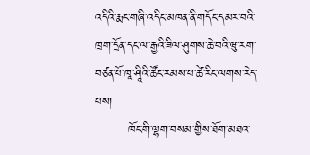འདིའི་རྨང་གཞི་འདིང་མཁན་ནི་གདོང་དམར་བའི་ཁྲག་དྲོན་དང་ལ་རྒྱའི་ཟིལ་ཤུགས་ཆེ་བའི་ཝུ་རག་བཙན་པོ་ཁཱ་ཤཱིའི་ཚོང་རམས་པ་ཚེ་རིང་ལགས་རེད་པས།
        ཁོང་གི་ལྷག་བསམ་གྱིས་ཐོག་མཐའ་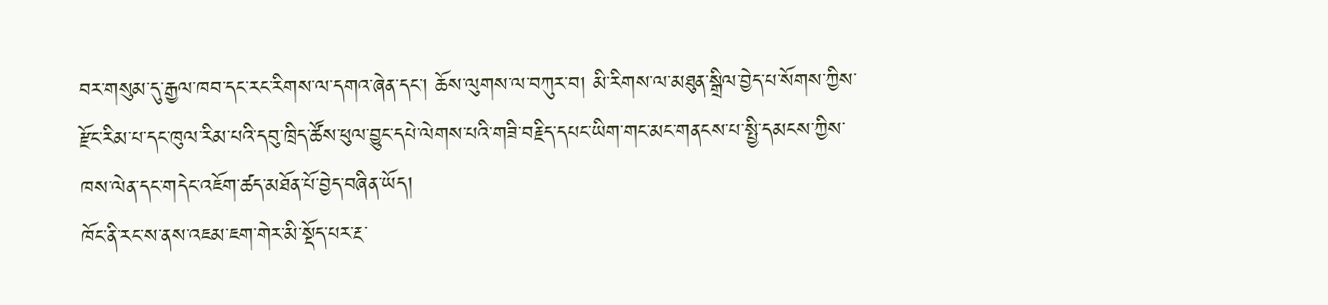བར་གསུམ་དུ་རྒྱལ་ཁབ་དང་རང་རིགས་ལ་དགའ་ཞེན་དང་། ཆོས་ལུགས་ལ་བཀུར་བ། མི་རིགས་ལ་མཐུན་སྒྲིལ་བྱེད་པ་སོགས་ཀྱིས་རྫོང་རིམ་པ་དང་ཁུལ་རིམ་པའི་དབུ་ཁྲིད་ཚོས་ཕུལ་བྱུང་དཔེ་ལེགས་པའི་གཟི་བརྗིད་དཔང་ཡིག་གང་མང་གནངས་པ་སྤྱི་དམངས་ཀྱིས་ཁས་ལེན་དང་གདེང་འཇོག་ཚད་མཐོན་པོ་བྱེད་བཞིན་ཡོད།
ཁོང་ནི་རང་ས་ནས་འཇམ་ཇག་གེར་མི་སྡོད་པར་རྔ་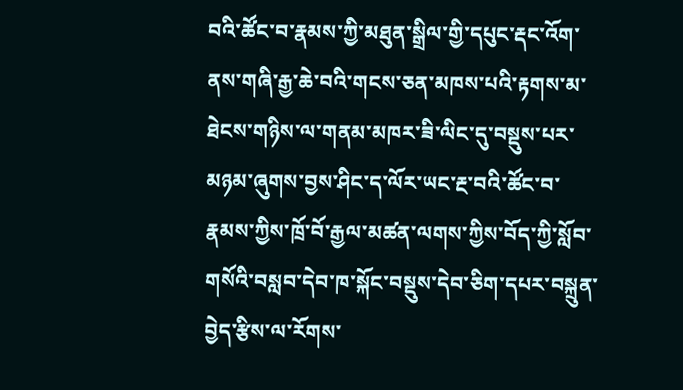བའི་ཚོང་བ་རྣམས་ཀྱི་མཐུན་སྒྲིལ་གྱི་དཔུང་རྡང་འོག་ནས་གཞི་རྒྱ་ཆེ་བའི་གངས་ཅན་མཁས་པའི་རྟགས་མ་ཐེངས་གཉིས་ལ་གནམ་མཁར་ཟི་ལིང་དུ་བསྡུས་པར་མཉམ་ཞུགས་བྱས་ཤིང་ད་ལོར་ཡང་རྔ་བའི་ཚོང་བ་རྣམས་ཀྱིས་ཁྲོ་བོ་རྒྱལ་མཚན་ལགས་ཀྱིས་བོད་ཀྱི་སློབ་གསོའི་བསླབ་དེབ་ཁ་སྐོང་བསྡུས་དེབ་ཅིག་དཔར་བསྐྲུན་བྱེད་རྩིས་ལ་རོགས་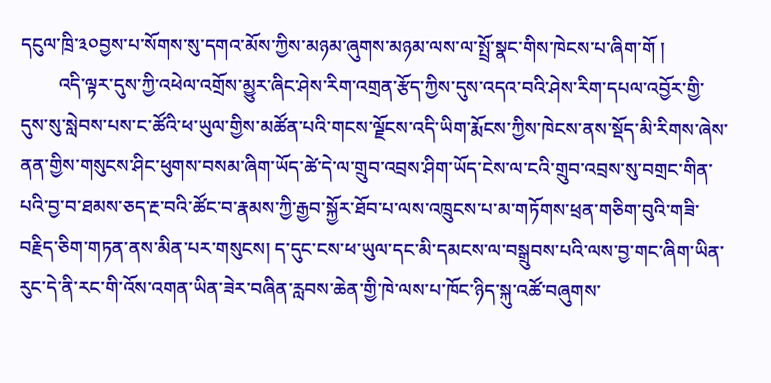དངུལ་ཁྲི་༣༠བྱས་པ་སོགས་སུ་དགའ་མོས་ཀྱིས་མཉམ་ཞུགས་མཉམ་ལས་ལ་སྤྲོ་སྣང་གིས་ཁེངས་པ་ཞིག་གོ །
        འདི་ལྟར་དུས་ཀྱི་འཕེལ་འགྲོས་མྱུར་ཞིང་ཤེས་རིག་འགྲན་རྩོད་ཀྱིས་དུས་འདའ་བའི་ཤེས་རིག་དཔལ་འབྱོར་གྱི་དུས་སུ་སླེབས་པས་ང་ཚོའི་ཕ་ཡུལ་གྱིས་མཚོན་པའི་གངས་ལྗོངས་འདི་ཡིག་རྨོངས་ཀྱིས་ཁེངས་ནས་སྡོད་མི་རིགས་ཞེས་ནན་གྱིས་གསུངས་ཤིང་ཕུགས་བསམ་ཞིག་ཡོད་ཚེ་དེ་ལ་གྲུབ་འབྲས་ཤིག་ཡོད་ངེས་ལ་ངའི་གྲུབ་འབྲས་སུ་བགྲང་གིན་པའི་བྱ་བ་ཐམས་ཅད་རྔ་བའི་ཚོང་བ་རྣམས་ཀྱི་རྒྱབ་སྐྱོར་ཐོབ་པ་ལས་འཁྲུངས་པ་མ་གཏོགས་ཕྲན་གཅིག་བུའི་གཟི་བརྗིད་ཅིག་གཏན་ནས་མིན་པར་གསུངས། ད་དུང་ངས་ཕ་ཡུལ་དང་མི་དམངས་ལ་བསྒྲུབས་པའི་ལས་བྱ་གང་ཞིག་ཡིན་རུང་དེ་ནི་རང་གི་འོས་འགན་ཡིན་ཟེར་བཞིན་རླབས་ཆེན་གྱི་ཁེ་ལས་པ་ཁོང་ཉིད་སྐུ་འཚོ་བཞུགས་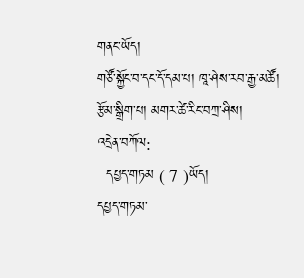གནང་ཡོད།
གཙོ་སྐྱོང་བ་དང་དོ་དམ་པ། ཁཱ་ཤེས་རབ་རྒྱ་མཚོ།
རྩོམ་སྒྲིག་པ། མགར་ཚེ་རིང་བཀྲ་ཤིས།
འདྲེན་བཀོལ:
  དཔྱད་གཏམ ( 7 )ཡོད།
དཔྱད་གཏམ་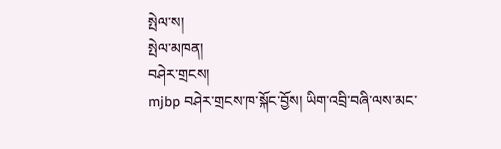སྤེལ་ས།
སྤེལ་མཁན།
བཤེར་གྲངས།
mjbp བཤེར་གྲངས་ཁ་སྐོང་བྱོས། ཡིག་འབྲི་བཞི་ལས་མང་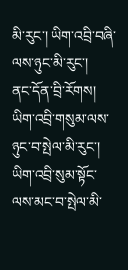མི་རུང་། ཡིག་འབྲི་བཞི་ལས་ཉུང་མི་རུང་།
ནང་དོན་བྲི་རོགས། ཡིག་འབྲི་གསུམ་ལས་ཉུང་བ་སྤེལ་མི་རུང་། ཡིག་འབྲི་སུམ་སྟོང་ལས་མང་བ་སྤེལ་མི་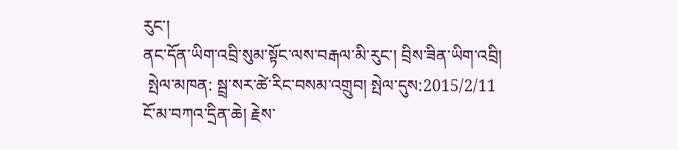རུང་།
ནང་དོན་ཡིག་འབྲི་སུམ་སྟོང་ལས་བརྒལ་མི་རུང་། བྲིས་ཟིན་ཡིག་འབྲི།
 སྤེལ་མཁན: སྦྲ་སར་ཚེ་རིང་བསམ་འགྲུབ། སྤེལ་དུས:2015/2/11
ངོ་མ་བཀའ་དྲིན་ཆེ། རྗེས་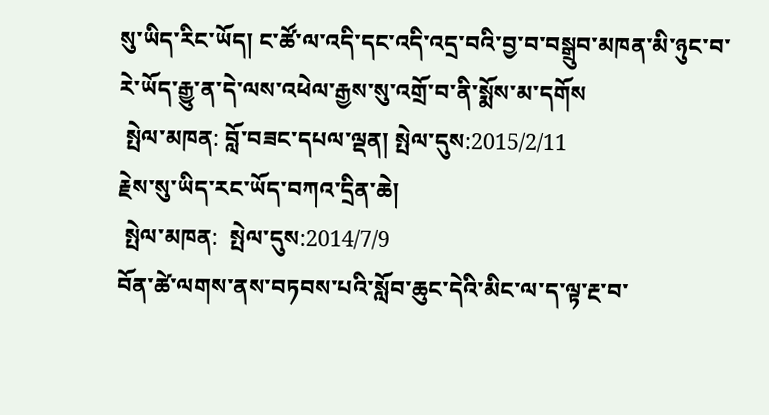སུ་ཡིད་རིང་ཡོད། ང་ཚོ་ལ་འདི་དང་འདི་འདྲ་བའི་བྱ་བ་བསྒྲུབ་མཁན་མི་ཉུང་བ་རེ་ཡོད་རྒྱུ་ན་དེ་ལས་འཕེལ་རྒྱས་སུ་འགྲོ་བ་ནི་སྨོས་མ་དགོས
 སྤེལ་མཁན: བློ་བཟང་དཔལ་ལྡན། སྤེལ་དུས:2015/2/11
རྗེས་སུ་ཡིད་རང་ཡོད་བཀའ་དྲིན་ཆེ།
 སྤེལ་མཁན:  སྤེལ་དུས:2014/7/9
བོན་ཚེ་ལགས་ནས་བཏབས་པའི་སློབ་ཆུང་དེའི་མིང་ལ་ད་ལྟ་རྔ་བ་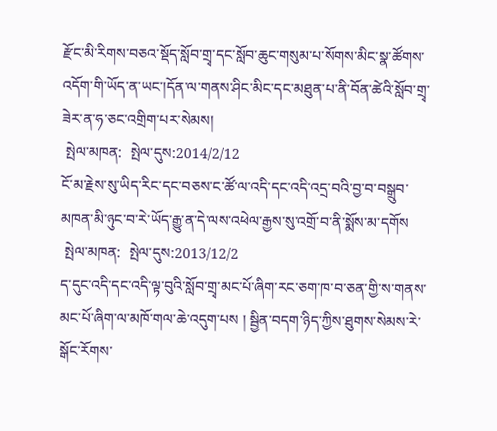རྫོང་མི་རིགས་བཅའ་སྡོད་སློབ་གྲྭ་དང་སློབ་ཆུང་གསུམ་པ་སོགས་མིང་སྣ་ཚོགས་འདོག་གི་ཡོད་ན་ཡང་།དོན་ལ་གནས་ཤིང་མིང་དང་མཐུན་པ་ནི་བོན་ཚེའི་སློབ་གྲྭ་ཟེར་ན་ཧ་ཅང་འགྲིག་པར་སེམས།
 སྤེལ་མཁན:  སྤེལ་དུས:2014/2/12
ངོ་མ་རྗེས་སུ་ཡིད་རིང་དང་བཅས་ང་ཚོ་ལ་འདི་དང་འདི་འདྲ་བའི་བྱ་བ་བསྒྲུབ་མཁན་མི་ཉུང་བ་རེ་ཡོད་རྒྱུ་ན་དེ་ལས་འཕེལ་རྒྱས་སུ་འགྲོ་བ་ནི་སྨོས་མ་དགོས
 སྤེལ་མཁན:  སྤེལ་དུས:2013/12/2
ད་དུང་འདི་དང་འདི་ལྟ་བུའི་སློབ་གྲྭ་མང་པོ་ཞིག་རང་ཅག་ཁ་བ་ཅན་གྱི་ས་གནས་མང་པོ་ཞིག་ལ་མཁོ་གལ་ཆེ་འདུག་པས ། སྦྱིན་བདག་ཉིད་ཀྱིས་ཐུགས་སེམས་རེ་སྒོང་རོགས་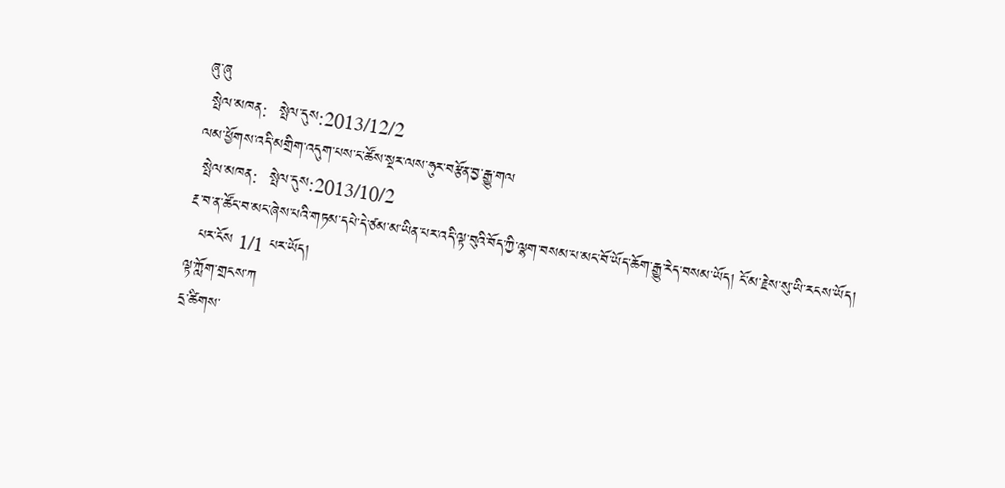ཞུ་ཞུ
 སྤེལ་མཁན:  སྤེལ་དུས:2013/12/2
ལམ་ཕྱོགས་འདི་མགྲིག་འདུག་པས་ང་ཚོས་སྔར་ལས་ཧུར་བརྩོན་བྱ་རྒྱུ་གལ
 སྤེལ་མཁན:  སྤེལ་དུས:2013/10/2
རྔ་བ་ན་ཚོང་བ་མང་ཞེས་པའི་གཏམ་དཔེ་དེ་ཙམ་མ་ཡིན་པར་འདི་ལྟ་བུའི་བོད་ཀྱི་ལྷག་བསམ་པ་མང་བོ་ཡོད་ཆོག་རྒྱུ་རེད་བསམ་ཡོད། ངོ་མ་རྗེས་སུ་ཡི་རངས་ཡོད།
  པར་ངོས 1/1 པར་ཡོད།
ལྟ་ཀློག་གྲངས་ཀ
དྲ་ཚིགས་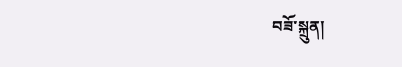བཟོ་སྐྲུན།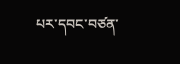པར་དབང་བཙན་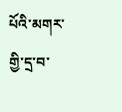པོའི་མགར་གྱི་དྲ་བ་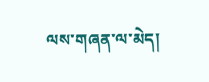ལས་གཞན་ལ་མེད།